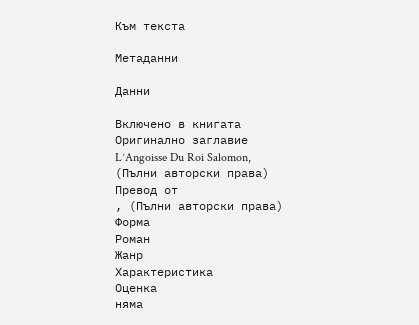Към текста

Метаданни

Данни

Включено в книгата
Оригинално заглавие
LʼAngoisse Du Roi Salomon, (Пълни авторски права)
Превод от
, (Пълни авторски права)
Форма
Роман
Жанр
Характеристика
Оценка
няма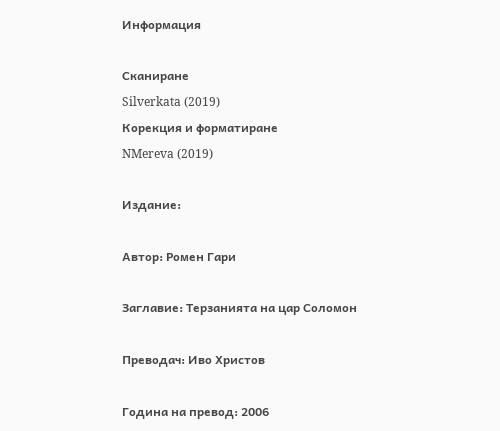Информация

Сканиране
Silverkata (2019)
Корекция и форматиране
NMereva (2019)

Издание:

Автор: Ромен Гари

Заглавие: Терзанията на цар Соломон

Преводач: Иво Христов

Година на превод: 2006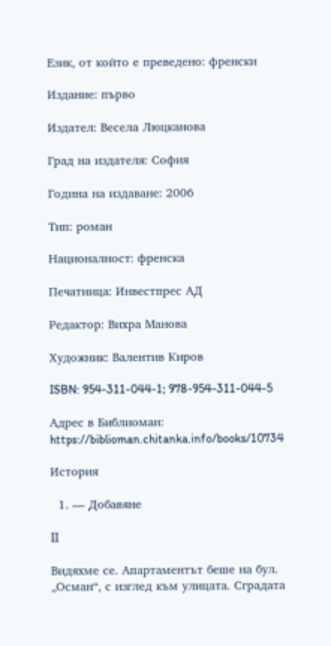Език, от който е преведено: френски

Издание: първо

Издател: Весела Люцканова

Град на издателя: София

Година на издаване: 2006

Тип: роман

Националност: френска

Печатница: Инвестпрес АД

Редактор: Вихра Манова

Художник: Валентив Киров

ISBN: 954-311-044-1; 978-954-311-044-5

Адрес в Библиоман: https://biblioman.chitanka.info/books/10734

История

  1. — Добавяне

II

Видяхме се. Апартаментът беше на бул. „Осман“, с изглед към улицата. Сградата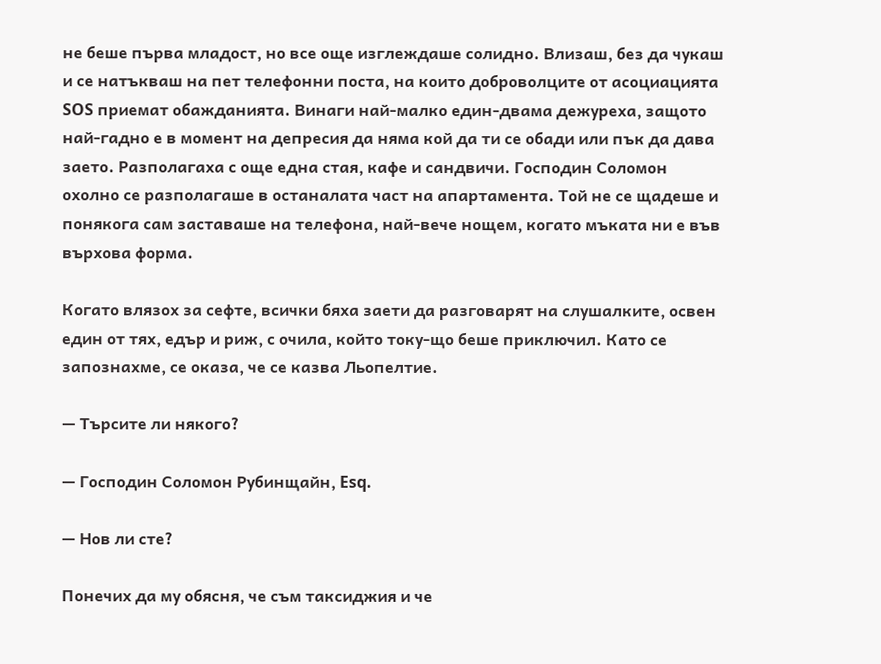не беше първа младост, но все още изглеждаше солидно. Влизаш, без да чукаш и се натъкваш на пет телефонни поста, на които доброволците от асоциацията SOS приемат обажданията. Винаги най-малко един-двама дежуреха, защото най-гадно е в момент на депресия да няма кой да ти се обади или пък да дава заето. Разполагаха с още една стая, кафе и сандвичи. Господин Соломон охолно се разполагаше в останалата част на апартамента. Той не се щадеше и понякога сам заставаше на телефона, най-вече нощем, когато мъката ни е във върхова форма.

Когато влязох за сефте, всички бяха заети да разговарят на слушалките, освен един от тях, едър и риж, с очила, който току-що беше приключил. Като се запознахме, се оказа, че се казва Льопелтие.

— Търсите ли някого?

— Господин Соломон Рубинщайн, Esq.

— Нов ли сте?

Понечих да му обясня, че съм таксиджия и че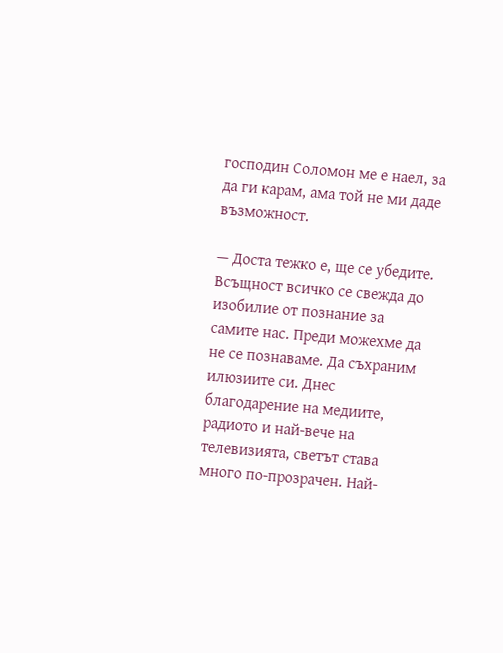господин Соломон ме е наел, за да ги карам, ама той не ми даде възможност.

— Доста тежко е, ще се убедите. Всъщност всичко се свежда до изобилие от познание за самите нас. Преди можехме да не се познаваме. Да съхраним илюзиите си. Днес благодарение на медиите, радиото и най-вече на телевизията, светът става много по-прозрачен. Най-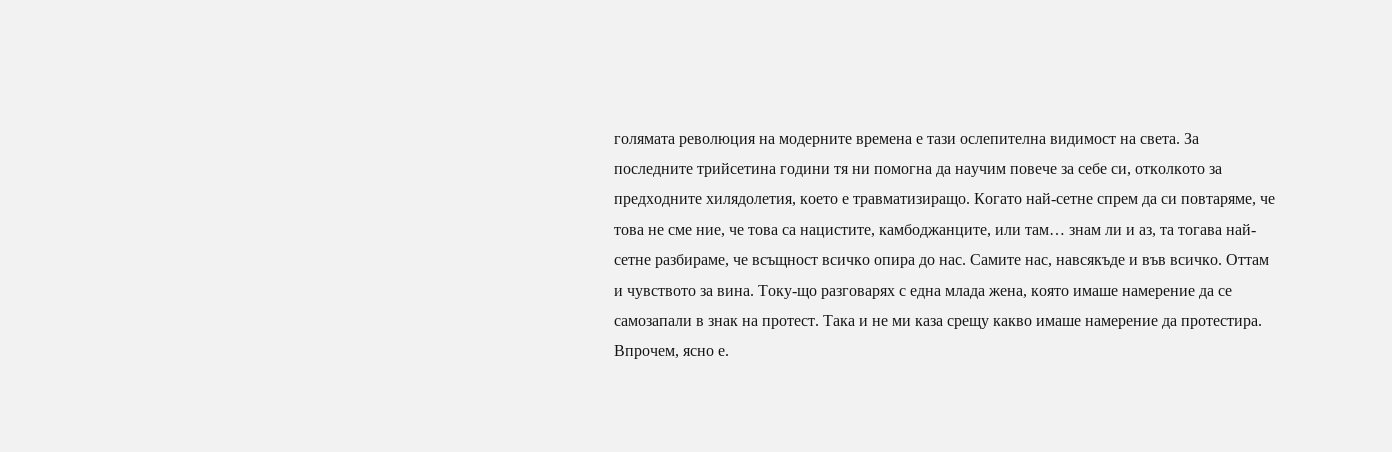голямата революция на модерните времена е тази ослепителна видимост на света. За последните трийсетина години тя ни помогна да научим повече за себе си, отколкото за предходните хилядолетия, което е травматизиращо. Когато най-сетне спрем да си повтаряме, че това не сме ние, че това са нацистите, камбоджанците, или там… знам ли и аз, та тогава най-сетне разбираме, че всъщност всичко опира до нас. Самите нас, навсякъде и във всичко. Оттам и чувството за вина. Току-що разговарях с една млада жена, която имаше намерение да се самозапали в знак на протест. Така и не ми каза срещу какво имаше намерение да протестира. Впрочем, ясно е.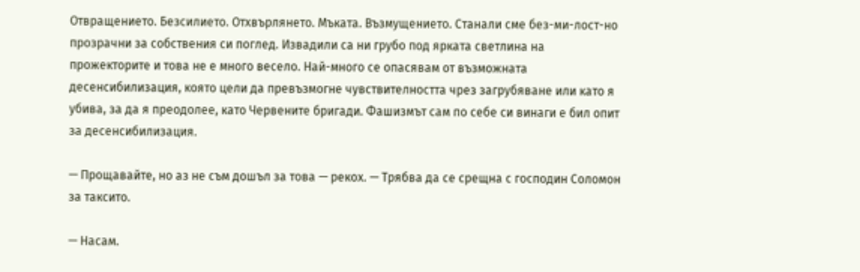Отвращението. Безсилието. Отхвърлянето. Мъката. Възмущението. Станали сме без-ми-лост-но прозрачни за собствения си поглед. Извадили са ни грубо под ярката светлина на прожекторите и това не е много весело. Най-много се опасявам от възможната десенсибилизация, която цели да превъзмогне чувствителността чрез загрубяване или като я убива, за да я преодолее, като Червените бригади. Фашизмът сам по себе си винаги е бил опит за десенсибилизация.

— Прощавайте, но аз не съм дошъл за това — рекох. — Трябва да се срещна с господин Соломон за таксито.

— Насам.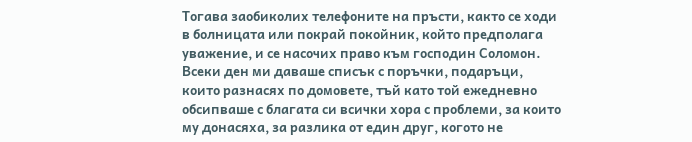Тогава заобиколих телефоните на пръсти, както се ходи в болницата или покрай покойник, който предполага уважение, и се насочих право към господин Соломон. Всеки ден ми даваше списък с поръчки, подаръци, които разнасях по домовете, тъй като той ежедневно обсипваше с благата си всички хора с проблеми, за които му донасяха, за разлика от един друг, когото не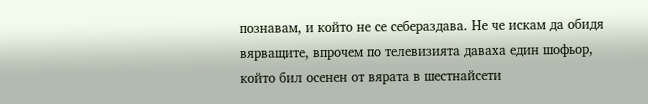познавам, и който не се себераздава. Не че искам да обидя вярващите, впрочем по телевизията даваха един шофьор, който бил осенен от вярата в шестнайсети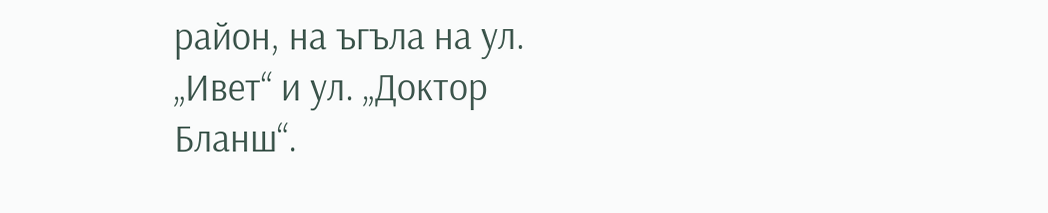район, на ъгъла на ул. „Ивет“ и ул. „Доктор Бланш“.